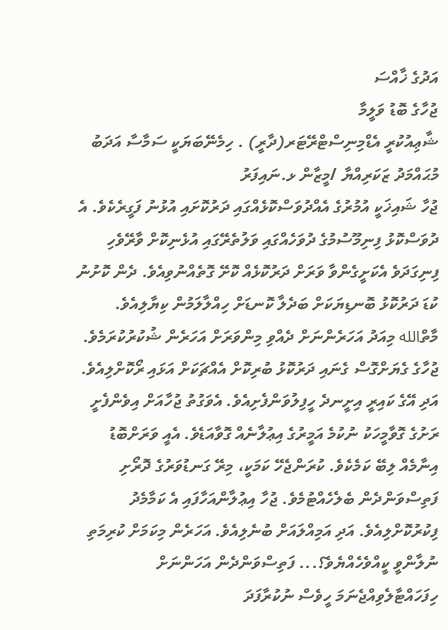އަދުގެ ޚާއްސަ
ޖުހާގެ ބޮޑު ވަލީމާ
ޝާޢިއުކުރީ އެޑްމިނިސްޓްރޭޓަރ(ދާރީ) . ހިމެނޭބަޔަކީ ސަމާސާ އަދަބު
މުޙައްމަދު ޒަކަރިއްޔާ /މީޒާން ޅ.ނައިފަރު
ޖުހާ ޝައިޚަކީ އުމުރުގެ އެއްދުވަސްކޮޅެއްގައި ދަރުކޮށައި އުޅުނު ފަގީރެކެވެ. އެ ދުވަސްކޮޅު ފިނިމޫސުމުގެ ދުވަހެއްގައި ވަލުތެރޭގައި އުޅެނިކޮށް ވާރޭވެހި ފިނިގަދަވެ އެކަށީގެންވާ ވަރަށް ދަރުކޮޅެއް ކޮށޭ ގޮތެއްނުވިއެވެ. ދެން ކޮށުނު ކުޑަ ދަރުކޮޅު ބޮނޑިޔަކަށް ބަދެލާ ކޮނޑަށް ހިއްލާލަމުން ކިޔާލިއެވެ. މާތްالله މިއަދު އަހަރެންނަށް ދެއްވި މިންވަރަށް އަހަރެން ޝުކުރުކުރަމެވެ.
ޖުހާގެ ގެޔަށްގޮސް ގެނައި ދަރުކޮޅު ބުރިކޮށް އެއްޗަކަށް އަޅައި ރޯކޮށްލިއެވެ. އަދި އޭގެ ކައިރީ އިށީނދެ ހީފިލުވަންފެށިއެވެ. އެވަގުތު ޖުހާއަށް އިވެންފެށީ ރަށުގެ ގޮވާމީހަކު ނުކުމެ އަމީރުގެ އިޢުލާނެއް ގޮވާއަޑެވެ. އެއީ ވަރަށްބޮޑު އިނާމެއް ލިބޭ ކަމެކެވެ. ކުރަންޖެހޭ ކަމަކީ، މިރޭ ގަނޑުވަރުގެ ދޮރޯށި ފަތިސްވަންދެން ބެލެހެއްޓުމެވެ. ޖުހާ އިޢުލާންއަހާފައި އެ ކަމާމެދު ފިކުރުކޮށްލިއެވެ. އަދި އަމިއްލައަށް ބުނެލިއެވެ. އަހަރެން މިކަމަށް ކުރިމަތި ނުލާންވީ ކީއްވެހެއްޔެވެ؟... ފަތިސްވަންދެން އަހަންނަށް ހިފަހައްޓާލެވިއްޖެނަމަ ހީވެސް ނުކުރާފަދަ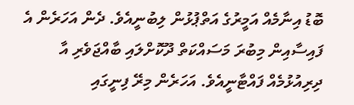ބޮޑު އިނާމެއް އަމީރުގެ އަތްޕުޅުން ލިބުނީއެވެ. ދެން އަހަރެން އެ ފައިސާއިން މިބުރަ މަސައްކަތް ދޫކޮށްލައި ބާއްޖަވެރި އާ ދިރިއުޅުމެއް ފައްޓާނީއެވެ. އަހަރެން މިރޭ ފިނީގައި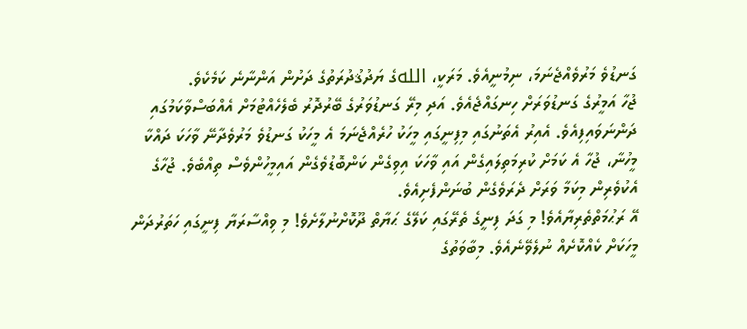ގަނޑުވެ މަރުވެއްޖެނަމަ، ނިމުނީއެވެ. މަރަކީ، اللهގެ ޔަދުޤުދުރަތުގެ ދަށުން އަންނާނެ ކަމެކެވެ.
ޖުހާ އަމީރުގެ ގަނޑުވަރަށް ހިނގައްޖެއެވެ. އަދި މިރޭ ގަނޑުވަރުގެ ބޭރުދޮރު ބެލެހެއްޓުމަށް އެއްބަސްވާކަމުގައި ދަންނަވައިފިއެވެ. އެއިރު އެތަނުގައި މިފިނީގައި މީހަކު ހުރެއްޖެނަމަ އެ މީހަކު ގަނޑުވެ މަރުވެދާނޭ ވާހަކަ ދައްކާ މީހުނާ، ޖުހާ އެ ކަމަށް ކުރިމަތިލައިގެން އައި ވާހަކަ އިވިގެން ކަންބޮޑުވެގެން އައިމީހުންވެސް ތިއްބެވެ. ޖުހާގެ އެކުވެރިން މިކަމާ ވަރަށް ދެރަވެގެން ބުނަންފެށިއެވެ.
އޭ ރަޙުމަތްތެރިޔާއެވެ! މި ގަދަ ފިނީގެ ތެރޭގައި ކަލޭގެ ޙަޔާތް ދޫކޮށްނުލާށެވެ! މި ވިއްސާރަޔާ ފިނީގައި ހަތަރުދަން މީހަކަށް ކެއްކޮށެއް ނުލެވޭނެއެވެ. މިބާވަތުގެ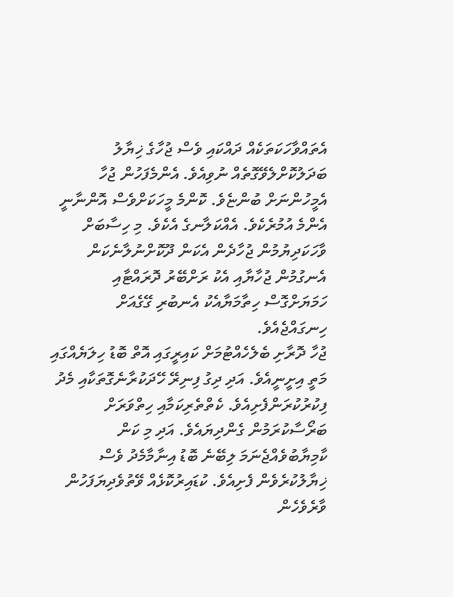އެތައްވާހަކަތަކެއް ދައްކައި ވެސް ޖުހާގެ ޚިޔާލު ބަދަލުކޮށްލެވޭގޮތެއް ނުވިއެވެ. އެންމެފަހުން ޖުހާ އެމީހުންނަށް ބުންޏެވެ. ކޮންމެ މީހަކަށްވެސް އޮންނާނީ އެންމެ އުމުރެކެވެ. އެއްކަލާނގެ އެކެވެ. މި ހިސާބަށް ވާހަކަދިޔުމުން ޖުހާދެން އެކަން ދޫކޮށްނުލާނެކަން އެނގުމުން ޖުހާޔާއި އެކު ރަށްބޭރު ދޮރައްޓާއި ހަމަޔަށްގޮސް ހިތާމަޔާއެކު އެނބުރި ގޭގެއަށް ހިނގައްޖެއެވެ.
ޖުހާ ދޮރާށި ބެލެހެއްޓުމަށް ކައިރީގައި އޮތް ބޮޑު ހިލަޔެއްގައި މަތީ އިށީނީއެވެ. އަދި ދިގު ފިނިރޭ ހޭދަކުރާނެގޮތަކާއި މެދު ފިކުރުކުރަންފެށިއެވެ. ކެތްތެރިކަމާއި ހިތްވަރަށް ބަރޯސާކުރަމުން ގެންދިޔައެވެ. އަދި މި ކަން ކާމިޔާބުވެއްޖެނަމަ ލިބޭނެ ބޮޑު އިނާމާމެދު ވެސް ޚިޔާލުކުރެވެން ފެށިއެވެ. ކުޑައިރުކޮޅެއް ވޭތުވެދިޔަފަހުން ވާރެވެހެން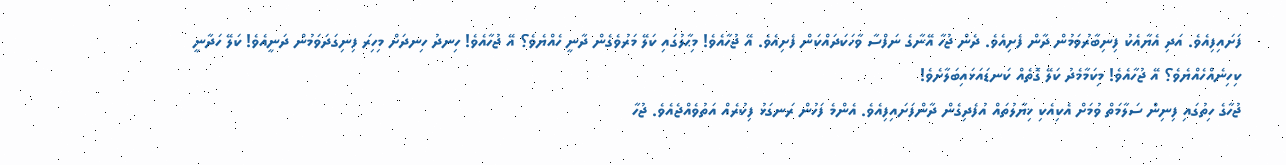ފަށައިފިއެވެ. އަދި އެޔާއެކު ފިނިބާރުވަމުން ދާން ފެށިއެވެ. ދެން ޖުހާ އޭނާގެ ނަފްސާ ވާހަކަދައްކަން ފެށިއެވެ. އޭ ޖުހާއެވެ! މިޙާލުގައި ކަލޭ މަރުވެގެން ދާނީ ހެއްޔެވެ؟ އޭ ޖުހާއެވެ! ހިނދު ހިނދަށް މިހިރަ ފިނިގަދަވަމުން ދަނީއެވެ! ކަލޭ ހަދާނީ ކިހިނެއްހެއްޔެވެ؟ އޭ ޖުހާއެވެ! މިކަމާމެދު ކަލޭ ގޮތެއް ކަނޑައަޅައިބަލާށެވެ!
ޖުހާގެ ހިތުގައި ފިނިން ސަލާމަތް ވުމަށް އެކިއެކި ޚިޔާލުތައް އުފެދިގެން ދާންފަށައިފިއެވެ. އެންމެ ފަހުން ރަނގަޅު ފިކުރެއް އަތުވެއްޖެއެވެ. ޖުހާ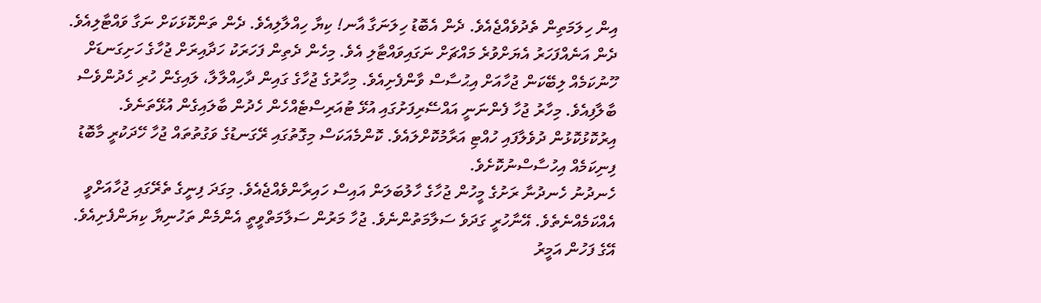އިން ހިލަމަތިން ތެދުވެއްޖެއެވެ. ދެން އެބޮޑު ހިލަނަގާ އާނ! ކިޔާ ހިއްލާލިއެވެ. ދެން ތަންކޮޅަކަށް ނަގާ ވައްޓާލިއެވެ. ދެން އަނެއްފަހަރު އެޔަށްވުރެ މައްޗަށް ނަގައިވައްޓާލި އެވެ. މިހެން ދެތިން ފަހަރަކު ހަދާއިރަށް ޖުހާގެ ހަށިގަނޑަށް ހޫނުކަމެއް ލިބޭކަން ޖުހާއަށް އިޙުސާސް ވާންފެށިއެވެ. މިހާރުގެ ޖުހާގެ ގައިން ދާހިއްލާލާ، ލައިގެން ހުރި ހެދުންވެސް ބާލާފިއެވެ. މިހާރު ޖުހާ ފެންނަނީ އައްސޭރިފަށުގައި އުޅޭ ޓުއަރިސްޓެއްހެން ހެދުން ބާލައިގެން އުޅޭތަނެވެ. އިރުކޮޅުކޮޅުން ދުވެލާފައި ހުއްޓި އަރާމުކޮށްލައެވެ. ކޮންމެއަކަސް މިގޮތުގައި ރޭގަނޑުގެ ވަގުތުތައް ޖުހާ ހޭދަކުރީ މާބޮޑު ފިނިކަމެއް އިހުސާސްނުކޮށެވެ.
ހެނދުނު ހެނދުނާ ރަށުގެ މީހުން ޖުހާގެ ހާލުބަލަން އައިސް ހައިރާންވެއްޖެއެވެ. މިގަދަ ފިނީގެ ތެރޭގައި ޖުހާއަށްވީ އެއްކަމެއްނެތެވެ. އޭނާހުރީ ގަދަވެ ސަލާމަތުންނެވެ. ޖުހާ މަރުން ސަލާމަތްވީތީ އެންމެން ތަހުނިޔާ ކިޔަންފެށިއެވެ. އޭގެ ފަހުން އަމީރު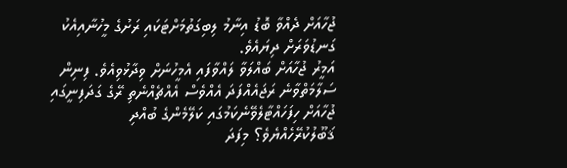ޖުހާއަށް ދެއްވާ ބޮޑު އިނާމު ލިބިގަތުމަށްޓަކައި ރަށުގެ މީހުނާއިއެކު ގަނޑުވަރަށް ދިޔައެވެ.
އަމީރު ޖުހާއަށް ބައްލަވާ ލައްވާފައި އެމީހުނަށް ވިދާޅުވިއެވެ. ފިނިން ސަލާމަތްވާނެ ރަޖައެއްފަދަ އެއްވެސް އެއްޗެއްނެތި ރޭގެ ގަދަފިނީގައި ޖުހާއަށް ހިފަހައްޓާލެވޭނެކަމުގައި ކަލޭމެންގެ ބުއްދި ޤަބޫލުކުރޭހެއްޔެވެ؟ މިފަދަ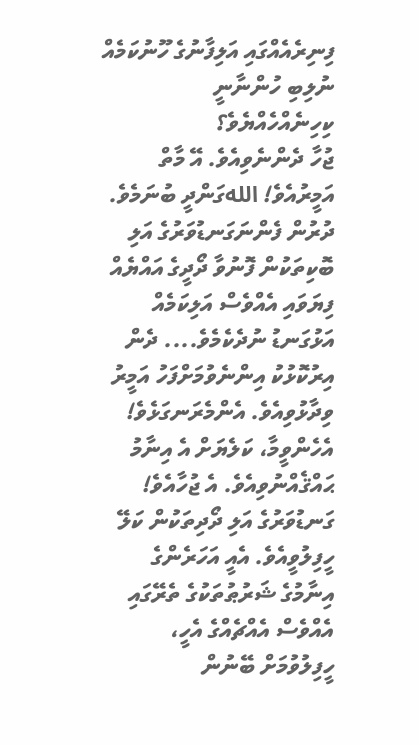ފިނިރެއެއްގައި އަލިފާނުގެ ހޫނުކަމެއް ނުލިބި ހުންނާނީ ކިހިނެއްހެއްޔެވެ؟
ޖުހާ ދެންނެވިއެވެ. އޭ މާތް އަމީރުއެވެ! اللهގަންދީ ބުނަމެވެ. ދުރުން ފެންނަގަނޑުވަރުގެ އަލި ބޮކިތަކުން ފޮނުވާ ދޯދީގެ އައްޔެއް ފިޔަވައި އެއްވެސް އަލިކަމެއް އަޅުގަނޑު ނުދެކެމެވެ.... ދެން އިރުކޮޅުކު އިންނެވުމަށްފަހު އަމީރު ވިދާޅުވިއެވެ. އެންމެރަނގަޅެވެ! އެހެންވީމާ، ކަލެޔަށް އެ އިނާމު ޙައްޤެއްނުވިއެވެ. އެ ޖުހާއެވެ! ގަނޑުވަރުގެ އަލި ދޯދިތަކުން ކަލޭ ހީފިލުވީއެވެ. އެއީ އަހަރެންގެ އިނާމުގެ ޝަރުޠުތަކުގެ ތެރޭގައި  އެއްވެސް އެއްޗެއްގެ އެހީ، ހީފިލުވުމަށް ބޭނުން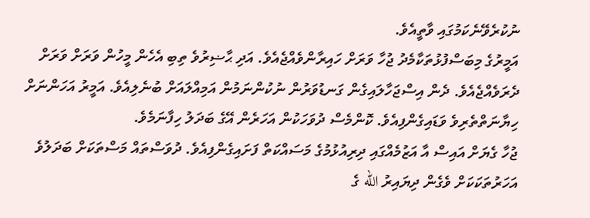ނުކުރެވޭނެކަމުގައި ވާތީއެވެ.
އަމީރުގެ މިބަސްފުޅުތަކާމެދު ޖުހާ ވަރަށް ހައިރާންވެއްޖެއެވެ. އަދި ޙާޟިރުވެ ތިބި އެހެން މީހުން ވަރަށް ވަރަށް ދެރަވެއްޖެއެވެ. ދެން އިސްޖަހާލައިގެން ގަނޑުވަރުން ނުކުންނަމުން އަމިއްލައަށް ބުނެލިއެވެ. އަމީރު އަހަންނަށް ހިޔާނަތްތެރިވެ ވަޑައިގެންފިއެވެ. ކޮންމެސް ދުވަހަކުން އަހަރެން އޭގެ ބަދަލު ހިފާނަމެވެ.
ޖުހާ ގެޔަށް އައިސް އާ އަޒުމެއްގައި ދިރިއުޅުމުގެ މަސައްކަތް ފަށައިގެންފިއެވެ. ދުވަސްތައް މަސްތަކަށް ބަދަލުވެ އަހަރުތަކަކަށް ވެގެން ދިޔައިރު الله ގެ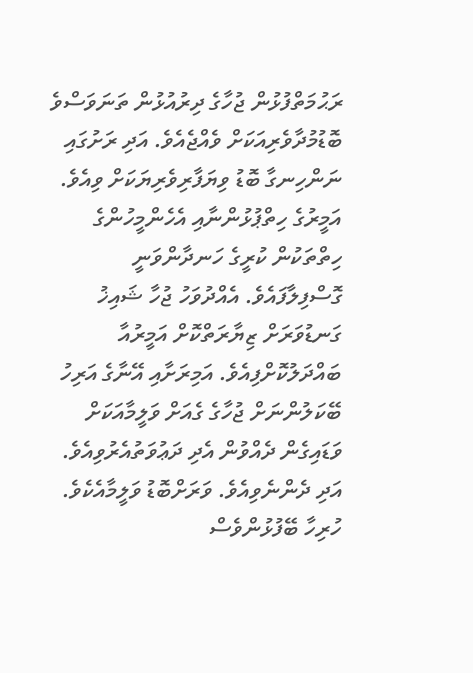ރަޙުމަތްފުޅުން ޖުހާގެ ދިރުއުޅުން ތަނަވަސްވެ ބޮޑުމުދާވެރިއަކަށް ވެއްޖެއެވެ. އަދި ރަށުގައި ނަންހިނގާ ބޮޑު ވިޔަފާރިވެރިޔަކަށް ވިއެވެ. އަމީރުގެ ހިތްޕުޅުންނާއި އެހެންމީހުންގެ ހިތްތަކުން ކުރީގެ ހަނދާންވަނީ ގޮސްފިލާފައެވެ. އެއްދުވަހު ޖުހާ ޝައިޚު ގަނޑުވަރަށް ޒިޔާރަތްކޮށް އަމީރުއާ ބައްދަލުކޮށްފިއެވެ. އަމިރަށާއި އޭނާގެ އަރިހު ބޭކަލުންނަށް ޖުހާގެ ގެއަށް ވަލީމާއަކަށް ވަޑައިގެން ދެއްވުން އެދި ދަޢުވަތުއެރުވިއެވެ. އަދި ދެންނެވިއެވެ. ވަރަށްބޮޑު ވަލީމާއެކެވެ. ހުރިހާ ބޭފުޅުންވެސް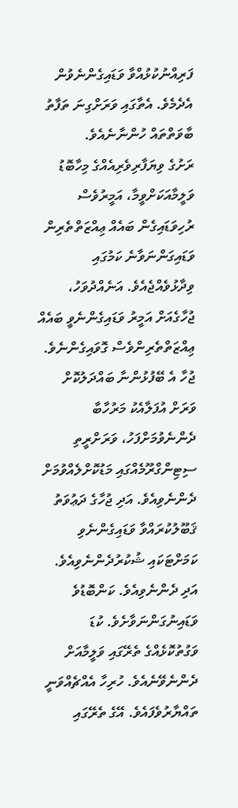ފަރިއްނުކުޅުއްވާ ވަޑައިގެންނެވުން އެދެމެވެ. އެތާގައި ވަރަށްގިނަ ތަފާތު ބާވަތްތައް ހުންނާނެއެވެ.
ރަށުގެ ވިޔަފާރިވެރިއެއްގެ މިހާބޮޑު ވަލީމާއަކަށްވީމާ، އަމީރުވެސް ރުހިވަޑައިގެން ބައެއް ޢިއްޒަތްތެރިން ވަޑައިގަންނަވާނެ ކަމުގައި ވިދާޅުވެއްޖެއެވެ. އަނެއްދުވަހު، ޖުހާގެއަށް އަމީރު ވަޑައިގެންނެވީ ބައެއް ޢިއްޒަތްތެރިންވެސް ގޮވައިގެންނެވެ. ޖުހާ އެ ބޭފުޅުންނާ ބައްދަލުކޮށް ވަރަށް އުފަލާއެކު މަރުހާބާ ދެންނެވުމަށްފަހު، ވަރަށްރީތި ސިޓިންގްރޫމެއްގައި މަޑުކޮށްލެއްވުމަށް ދެންނެވިއެވެ. އަދި ޖުހާގެ ދަޢުވަތު ޤަބޫލުކުރައްވާ ވަޑައިގެންނެވި ކަމަށްޓަކައި ޝުކުރުދެންނެވިއެވެ. އަދި ދެންނެވިއެވެ. ކަންބޮޑުވެ ވަޑައިނުގަންނަވާށެވެ. ކުޑަ ވަގުތުކޮޅެއްގެ ތެރޭގައި ވަލީމާއަށް ދެންނެވޭނެއެވެ. ހުރިހާ އެއްޗެއްވަނީ ތައްޔާރުވެފައެވެ. އޭގެ ތެރޭގައި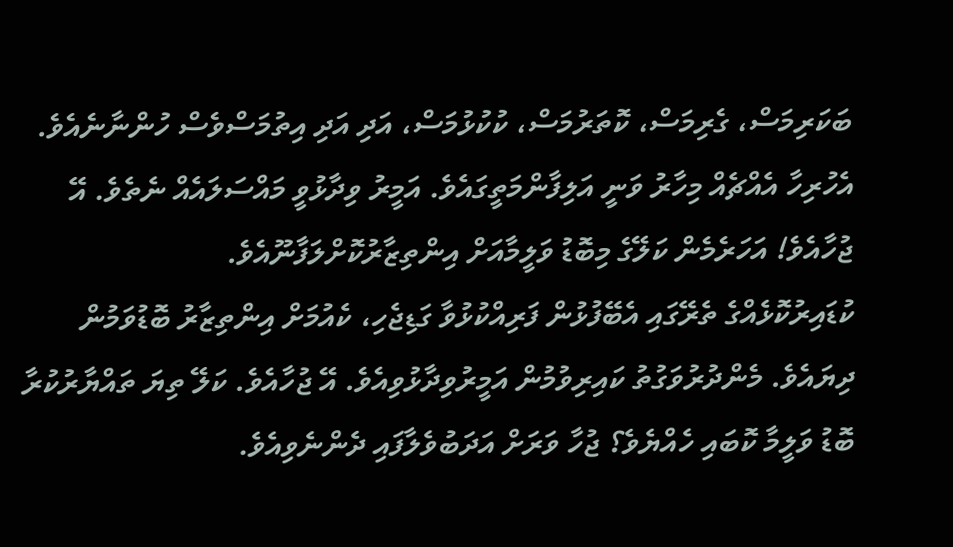ބަކަރިމަސް، ގެރިމަސް، ކޮތަރުމަސް، ކުކުޅުމަސް، އަދި އަދި އިތުމަސްވެސް ހުންނާނެއެވެ. އެހުރިހާ އެއްޗެއް މިހާރު ވަނީ އަލިފާންމަތީގައެވެ. އަމީރު ވިދާޅުވީ މައްސަލައެއް ނެތެވެ. އޭ ޖުހާއެވެ! އަހަރެމެން ކަލޭގެ މިބޮޑު ވަލީމާއަށް އިންތިޒާރުކޮށްލަފާނޫއެވެ.
ކުޑައިރުކޮޅެއްގެ ތެރޭގައި އެބޭފުޅުން ފަރިއްކުޅުވާ ގަޑިޖެހި، ކެއުމަށް އިންތިޒާރު ބޮޑުވަމުން ދިޔައެވެ. މެންދުރުވަގުތު ކައިރިވުމުން އަމީރުވިދާޅުވިއެވެ. އޭ ޖުހާއެވެ. ކަލޭ ތިޔަ ތައްޔާރުކުރާ ބޮޑު ވަލީމާ ކޮބައި ހެއްޔެވެ؟ ޖުހާ ވަރަށް އަދަބުވެލާފައި ދެންނެވިއެވެ.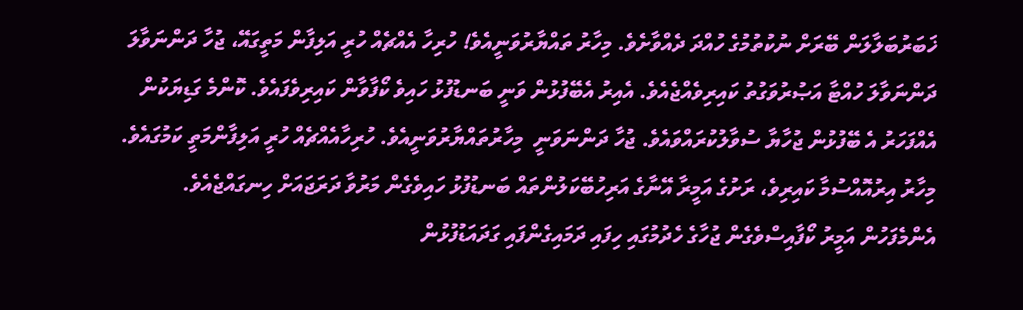ޚަބަރުބަލާލަން ބޭރަށް ނުކުތުމުގެ ހުއްދަ ދެއްވާށެވެ. މިހާރު ތައްޔާރުވަނީއެވެ! ހުރިހާ އެއްޗެއް ހުރީ އަލިފާން މަތީގައޭ، ޖުހާ ދަންނަވާލަ ދަންނަވާލަ ހުއްޓާ އަޞުރުވަގުތު ކައިރިވެއްޖެއެވެ. އެއިރު އެބޭފުޅުން ވަނީ ބަނޑުފުޅު ހައިވެ ކޯފާވާން ކައިރިވެފައެވެ. ކޮންމެ ގަޑިޔަކުން އެއްފަހަރު އެ ބޭފުޅުން ޖުހާޔާ ސުވާލުކުރައްވައެވެ. ޖުހާ ދަންނަވަނީ  މިހާރުތައްޔާރުވަނީއެވެ. ހުރިހާއެއްޗެއް ހުރީ އަލިފާންމަތީ ކަމުގައެވެ.
މިހާރު އިރުއޮއްސުމާ ކައިރިވެ، ރަށުގެ އަމީރާ އޭނާގެ އަރިހުބޭކަލުންތައް ބަނޑުފުޅު ހައިވެގެން މަރުވާ ދަރަޖައަށް ހިނގައްޖެއެވެ. އެންމެފަހުން އަމީރު ކޯފާއިސްވެގެން ޖުހާގެ ހެދުމުގައި ހިފައި ދަމައިގެންފައި ގަދައަޑުފުޅުން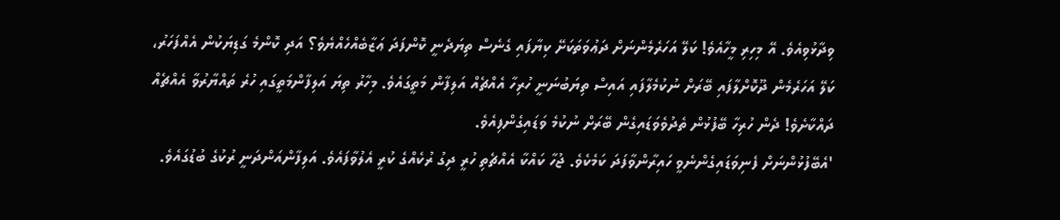ވިދާޅުވިއެވެ. އޭ މިހިރި މީހާއެވެ! ކަލޭ އަހަރެމެންނަށް ދަޢުވަތަކަށޭ ކިޔާފައި ގެނެސް ތިޔަދެނީ ކޮންފަދަ ޢަޒާބެއްހެއްޔެވެ؟ އަދި ކޮންމެ ގަޑިޔަކުން އެއްފަހަރު، ކަލޭ އަހަރެމެން ދޫކޮށްލާފައި ބޭރަށް ނުކުމެލާފައި އައިސް ތިޔަބުނަނީ ހުރިހާ އެއްޗެއް އަލިފާން މަތީގައެވެ. މިހާރު ތިޔަ އަލިފާންމަތީގައި ހުރެ ތައްޔާރުވާ އެއްޗެއް ދައްކާށެވެ! ދެން ހުރިހާ ބޭފުޅުން ތެދުވެވަޑައިގެން ބޭރަށް ނުކުމެ ވަޑައިގެންފިއެވެ.
'އެބޭފުޅުންނަށް ފެނިވަޑައިގެންނެވީ ހައިރާންވާފަދަ ކަމެކެވެ. ޖުހާ ކައްކާ އެއްޗެތި ހުރީ ދިގު ރުކެއްގެ ކުރީ އެލުވާފައެވެ. އަލިފާންއަންދަނީ ރުކުގެ ބުޑުގައެވެ.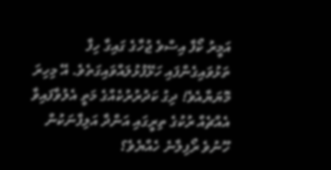އަމީރު ކޯފާ އިސްވެ ޖުހާގެ ގައިގާ ހިފާ ތަޅުވައިގެންފައި ހަޅޭފުޅުލައްވައިގަތެވެ. އޭ މިހިރަ މޮޔަޔާއެވެ! ދިގު ކަދުރުރުކެއްގެ މަތީ އެލުވާފައިވާ އެއްޗެއް ރުކުގެ ތިރީގައި އަންދާ އަލިފާނަކުން ހޫނުވެ ރޯފިލާނެ ހެއްޔެވެ؟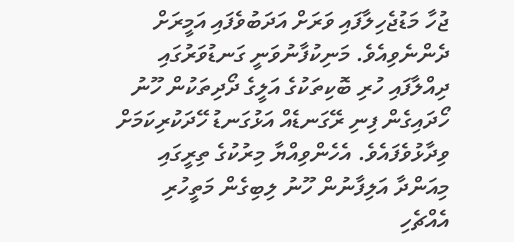ޖުހާ މަޑުޖެހިލާފައި ވަރަށް އަދަބުވެފައި އަމީރަށް ދެންނެވިއެވެ. މަނިކުފާނުވަނީ ގަނޑުވަރުގައި ދިއްލާފައި ހުރި ބޮކިތަކުގެ އަލީގެ ދޯދިތަކުން ހޫނު ހޯދައިގެން ފިނި ރޭގަނޑެއް އަޅުގަނޑު ހޭދަކުރިކަމަށް ވިދާޅުވެފައެވެ. އެހެންވިއްޔާ މިރުކުގެ ތިރީގައި މިއަންދާ އަލިފާނުން ހޫނު ލިބިގެން މަތީހުރި އެއްޗެހި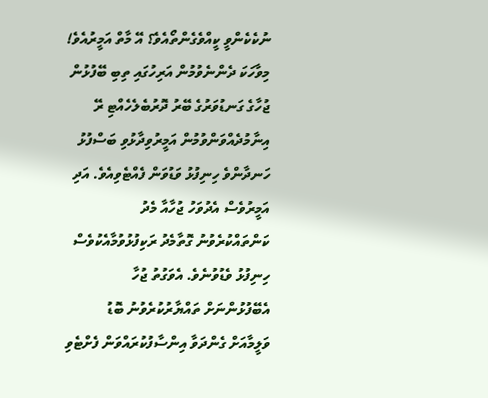ނުކެކެންވީ ކީއްވެގެންތޯއެވެ؟ އޭ މާތް އަމީރުއެވެ!
މިވާހަކަ ދެންނެވުމުން އަރިހުގައި ތިބި ބޭފުޅުން ޖުހާގެ ގަނޑުވަރުގެ ބޭރު ދޮރުބެލެހެއްޓި ރޭ އިނާމުދެއްވަންވުމުން އަމީރުވިދާޅުވި ބަސްފުޅު ހަނދާންވެ ހިނިފުޅު ވަޑުވަން ފެއްޓެވިއެވެ. އަދި އަމީރުވެސް އެދުވަހު ޖުހާއާ މެދު ކަންތައްކުރެވުނު ގޮތާމެދު ރަކިފުޅުވުމާއެކުވެސް ހިނިފުޅު ވެޑުވުނެވެ. އެވަގުތު ޖުހާ އެބޭފުޅުންނަށް ތައްޔާރުކުރެވުނު ބޮޑު ވަލީމާއަށް ގެންދަވާ އިންސާފުކުރައްވަން ފެށްޓެވި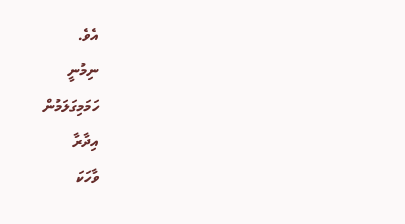އެވެ.
ނިމުނީ
ހަމަމިގަލަމުން
އިދާރާ
ވާހަކަ